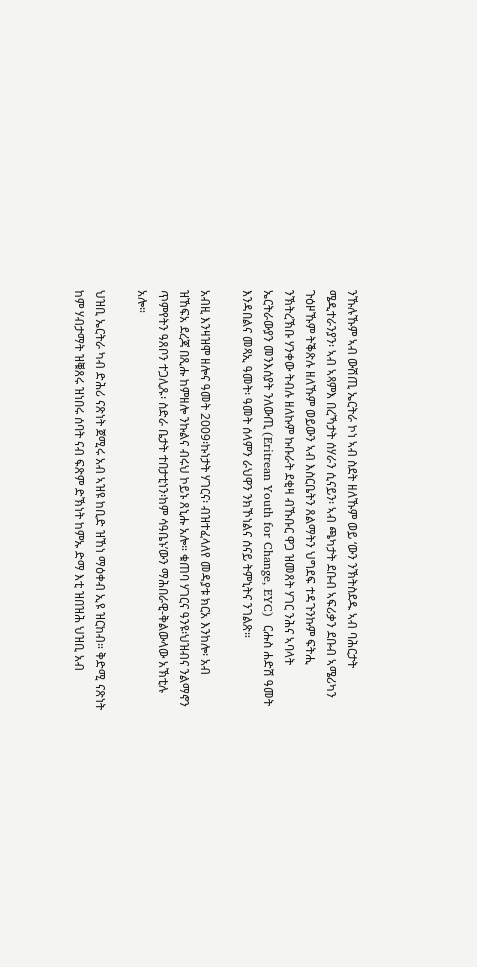ንኹሉኹም ኣብ ውሽጢ ኤርትራ ኮነ ኣብ ስደት ዘለኹም ወይ ‘ውን ንኽትስደዱ ኣብ ባሕርታት ሜዲተራንያን፡ ኣብ ኣጻምእ በረኻታት ሰሃራን ሲናይን፡ ኣብ ጫካታት ደቡብ ኣፍሪቃን ደቡብ ኣሜሪካን ጉዕዞኹም ትቕጽሉ ዘለኹም ወይውን ኣብ እስርቤትን ጸልማትን ህግደፍ ተዳጉንኩም ፍትሒ ንኽትረኽቡ ሃንቀው ትብሉ ዘለኩም ኩቡራት ደቂዛ ብኹቡር ዋጋ ዝመጸት ሃገር ንሕና ኣባላት ኤርትራውያን መንእሰያት ንለውጢ (Eritrean Youth for Change, EYC)  ርሑስ ሐድሽ ዓመት እንዳበልና መጻኢ ዓመት፡ ዓመት ሰላምን ራህዋን ንክኾነልና ሰናይ ትምኒትና ንገልጽ።

አብዚ እንዛዝሞ ዘሎና ዓመት 2009፡ኩነታት ሃገርና፡ ብዝተፈላለየ መዳያቱ ክርአ እንከሎ፡ አብ ዝኸፍአ ደረጃ በጺሑ ከምዘሎ ንኩልና ብሩህ ኮይኑ ጸኒሑ አሎ። ቁጠባ ሃገርና ዓንዩ፡ህዝብና ንልማኖን ጥምየትን ዓጸቦን ተጋሊጹ፡ ስድራ ቤታት ተበታቲነን፡ከም ሳዓቤኑ’ውን ማሕበራዊ-ቅልውላው አኽቲሉ አሎ።

ህዝቢ ኤርትራ ካብ ድሕሪ ናጽነት ጀሚሩ አብ ኣዝዩ ከቢድ ዝኸነ ማዕቀብ ኢዩ ዝርከብ። ቅድሚ ናጽነት ከም ሃብታማት ዝቑጸሩ ዝነበሩ ሰባት ናብ ፍጽም ድኽነት ከምኡ ድማ እቲ ዝበዝሕ ህዝቢ አብ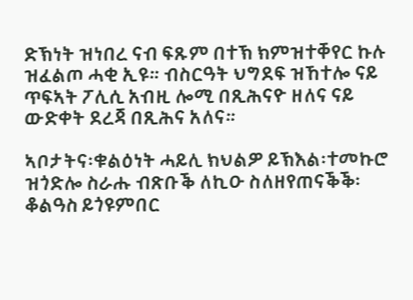ድኽነት ዝነበረ ናብ ፍጹም በተኽ ክምዝተቐየር ኩሉ ዝፈልጦ ሓቂ ኢዩ። ብስርዓት ህግደፍ ዝኸተሎ ናይ ጥፍኣት ፖሊሲ አብዚ ሎሚ በጺሕናዮ ዘለና ናይ ውድቀት ደረጃ በጺሕና አለና።

ኣቦታትና፡ቁልዕነት ሓይሊ ክህልዎ ይኽእል፡ተመኩሮ ዝጎድሎ ስራሑ ብጽቡቕ ለኪዑ ስለዘየጠናቕቕ፡ቆልዓስ ይጎዩምበር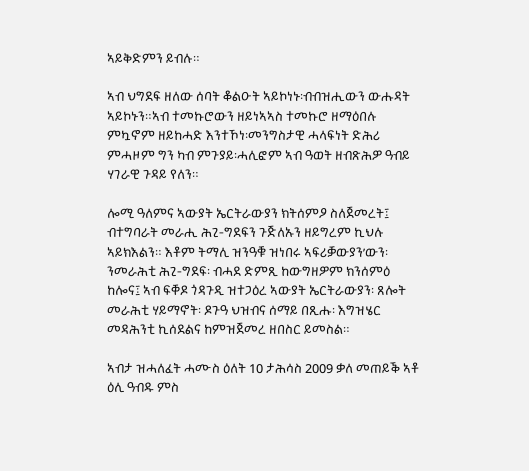ኣይቅድምን ይብሉ።

ኣብ ህግደፍ ዘለው ሰባት ቆልዑት ኣይኮነኑ፡ብብዝሒውን ውሑዳት ኣይኮኑን።ኣብ ተመኩሮውን ዘይነኣኣስ ተመኩሮ ዘማዕበሉ ምኳኖም ዘይከሓድ እንተኾነ፡መንግስታዊ ሓላፍነት ድሕሪ ምሓዞም ግን ካብ ምጉያይ፡ሓሊፎም ኣብ ዓወት ዘብጽሕዎ ዓብይ ሃገራዊ ጉዳይ የለን።

ሎሚ ዓለምና ኣውያት ኤርትራውያን ክትሰምዖ ስለጀመረት፤ ብተግባራት መራሒ ሕጊ-ግደፍን ጉጅለኡን ዘይግረም ኪህሉ ኣይክእልን። እቶም ትማሊ ዝንዓቑ ዝነበሩ ኣፍሪቓውያን’ውን፡ ንመራሕቲ ሕጊ-ግደፍ፡ ብሓደ ድምጺ ከውግዘዎም ክንሰምዕ ከሎና፤ ኣብ ፍቐዶ ጎዳጉዲ ዝተጋዕረ ኣውያት ኤርትራውያን፡ ጸሎት መራሕቲ ሃይማኖት፡ ዶጉዓ ህዝብና ሰማይ በጺሑ፡ እግዝሄር መዳሕንቲ ኪሰደልና ከምዝጀመረ ዘበስር ይመስል።

ኣብታ ዝሓለፈት ሓሙስ ዕለት 10 ታሕሳስ 2009 ቃለ መጠይቕ ኣቶ ዕሊ ዓብዱ ምስ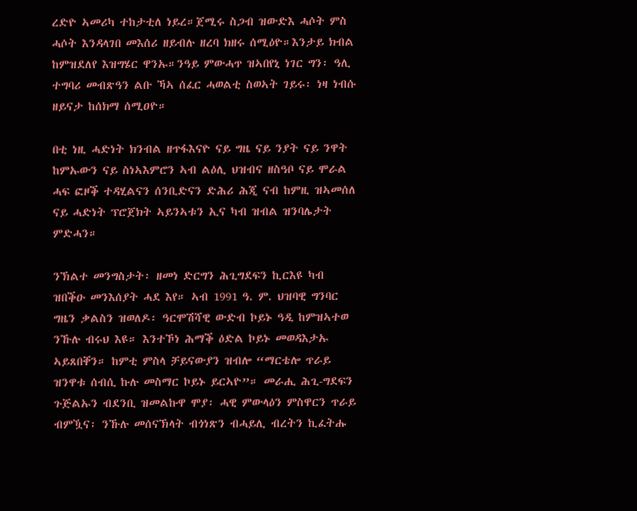ረድዮ ኣመሪካ ተከታቲለ ነይረ።ጀሚሩ ስጋብ ዝውድእ ሓሶት ምስ ሓሶት እንዳላገበ መእሰሪ ዘይብሉ ዘረባ ክዘሩ ሰሚዕዮ።እንታይ ክብል ከምዝደለየ እዝግሄር ዋንኡ።ንዓይ ምውሓጥ ዝኣበየኒ ነገር ግን፡ ዓሊ ተግባሪ መብጽዓን ልቡ ኻኣ ሰፈር ሓወልቲ ስወኣት ገይሩ፡ ነዛ ነብሱ ዘይናታ ከሰክማ ሰሚዐዮ።

በቲ ነዚ ሓድነት ክንብል ዘጥፋእናዮ ናይ ግዜ ናይ ንያት ናይ ንዋት ከምኡውን ናይ ስነኣእምሮን ኣብ ልዕሊ ህዝብና ዘስዓቦ ናይ ሞራል ሓፍ ፎዞቕ ተዳሂልናን ሰንቢድናን ድሕሪ ሕጂ ናብ ከምዚ ዝኣመሰለ ናይ ሓድነት ፕሮጀክት ኣይንኣቱን ኢና ካብ ዝብል ዝንባሌታት ምድሓን።

ንኽልተ መንግስታት፡ ዘመነ ድርግን ሕጊግደፍን ኪርእዩ ካብ ዝበቕዑ መንእሰያት ሓደ እየ። ኣብ 1991 ዓ. ም. ህዝባዊ ግንባር ግዜን ቃልስን ዝወለዶ፡ ዓርሞሽሻዊ ውድብ ኮይኑ ዓዲ ከምዝኣተወ ንኹሉ ብሩህ እዩ። እንተኾነ ሕማቕ ዕድል ኮይኑ መወዳእታኡ ኣይጸበቐን። ከምቲ ምስላ ቻይናውያን ዝብሎ “ማርቴሎ ጥራይ ዝንዋቱ ሰብሲ ኩሉ መስማር ኮይኑ ይርኣዮ”። መራሒ ሕጊ-ግደፍን ጉጅልኡን ብደንቢ ዝመልኩዋ ሞያ፡ ሓዊ ምውላዕን ምስዋርን ጥራይ ብምዃና፡ ንኹሉ መሰናኽላት ብጎነጽን ብሓይሊ ብረትን ኪፈትሑ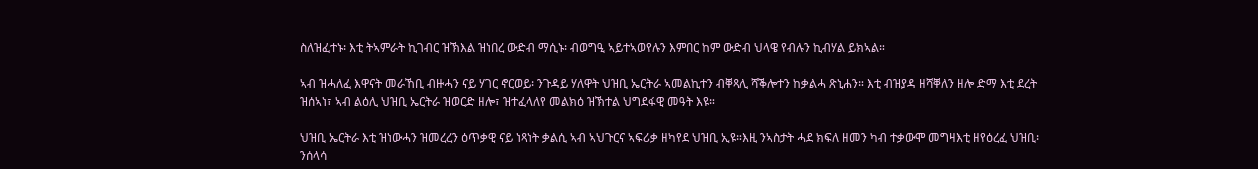ስለዝፈተኑ፡ እቲ ትኣምራት ኪገብር ዝኽእል ዝነበረ ውድብ ማሲኑ፡ ብወግዒ ኣይተኣወየሉን እምበር ከም ውድብ ህላዌ የብሉን ኪብሃል ይክኣል።

ኣብ ዝሓለፈ እዋናት መራኸቢ ብዙሓን ናይ ሃገር ኖርወይ፡ ንጉዳይ ሃለዋት ህዝቢ ኤርትራ ኣመልኪተን ብቐጻሊ ሻቕሎተን ከቃልሓ ጽኒሐን። እቲ ብዝያዳ ዘሻቐለን ዘሎ ድማ እቲ ደረት ዝሰኣነ፣ ኣብ ልዕሊ ህዝቢ ኤርትራ ዝወርድ ዘሎ፣ ዝተፈላለየ መልክዕ ዝኽተል ህግደፋዊ መዓት እዩ።

ህዝቢ ኤርትራ እቲ ዝነውሓን ዝመረረን ዕጥቃዊ ናይ ነጻነት ቃልሲ ኣብ ኣህጉርና ኣፍሪቃ ዘካየደ ህዝቢ ኢዩ።እዚ ንኣስታት ሓደ ክፍለ ዘመን ካብ ተቃውሞ መግዛእቲ ዘየዕረፈ ህዝቢ፡ንሰላሳ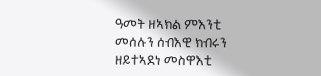ዓመት ዘኣክል ምእንቲ መሰሉን ሰብእዊ ክብሩን ዘይተኣደነ መስዋእቲ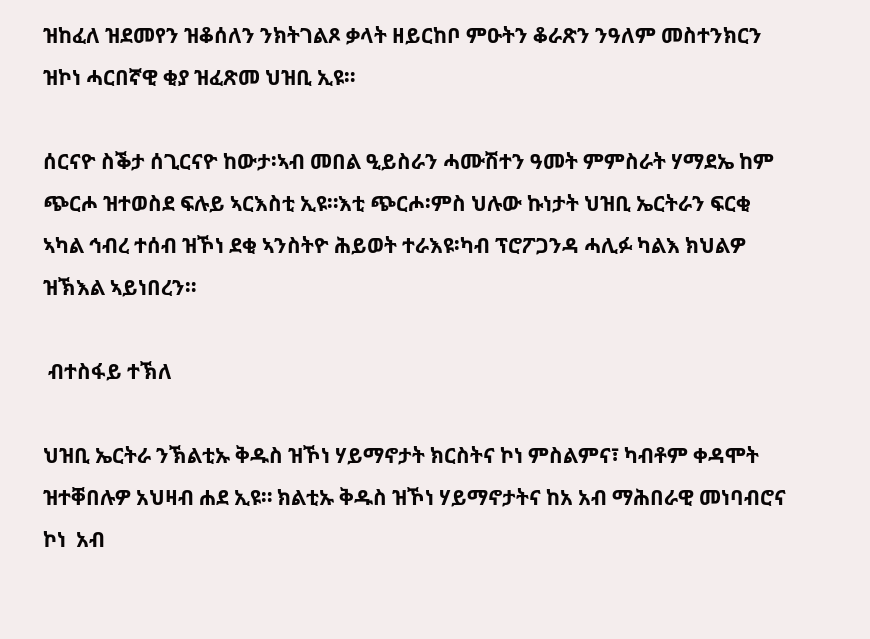ዝከፈለ ዝደመየን ዝቆሰለን ንክትገልጾ ቃላት ዘይርከቦ ምዑትን ቆራጽን ንዓለም መስተንክርን ዝኮነ ሓርበኛዊ ቂያ ዝፈጽመ ህዝቢ ኢዩ።

ሰርናዮ ስቕታ ሰጊርናዮ ከውታ፡ኣብ መበል ዒይስራን ሓሙሽተን ዓመት ምምስራት ሃማደኤ ከም ጭርሖ ዝተወስደ ፍሉይ ኣርእስቲ ኢዩ።እቲ ጭርሖ፡ምስ ህሉው ኩነታት ህዝቢ ኤርትራን ፍርቂ ኣካል ኅብረ ተሰብ ዝኾነ ደቂ ኣንስትዮ ሕይወት ተራእዩ፡ካብ ፕሮፖጋንዳ ሓሊፉ ካልእ ክህልዎ ዝኽእል ኣይነበረን።

 ብተስፋይ ተኽለ

ህዝቢ ኤርትራ ንኽልቲኡ ቅዱስ ዝኾነ ሃይማኖታት ክርስትና ኮነ ምስልምና፣ ካብቶም ቀዳሞት ዝተቐበሉዎ አህዛብ ሐደ ኢዩ። ክልቲኡ ቅዱስ ዝኾነ ሃይማኖታትና ከአ አብ ማሕበራዊ መነባብሮና ኮነ  አብ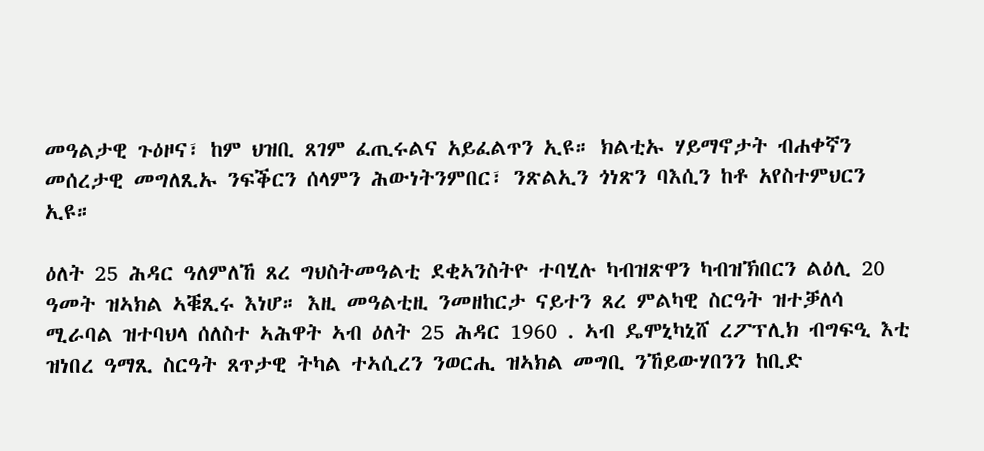መዓልታዊ ጉዕዞና፣ ከም ህዝቢ ጸገም ፈጢሩልና አይፈልጥን ኢዩ። ክልቲኡ ሃይማኖታት ብሐቀኛን መሰረታዊ መግለጺኡ ንፍቕርን ሰላምን ሕውነትንምበር፣ ንጽልኢን ጎነጽን ባእሲን ከቶ አየስተምህርን ኢዩ።

ዕለት 25 ሕዳር ዓለምለኸ ጸረ ግህስትመዓልቲ ደቂኣንስትዮ ተባሂሉ ካብዝጽዋን ካብዝኽበርን ልዕሊ 20 ዓመት ዝኣክል ኣቑጺሩ እነሆ። እዚ መዓልቲዚ ንመዘከርታ ናይተን ጸረ ምልካዊ ስርዓት ዝተቓለሳ ሚራባል ዝተባህላ ሰለስተ ኣሕዋት ኣብ ዕለት 25 ሕዳር 1960 . ኣብ ዴሞኒካኒሸ ረፖፕሊክ ብግፍዒ እቲ ዝነበረ ዓማጺ ስርዓት ጸጥታዊ ትካል ተኣሲረን ንወርሒ ዝኣክል መግቢ ንኸይውሃበንን ከቢድ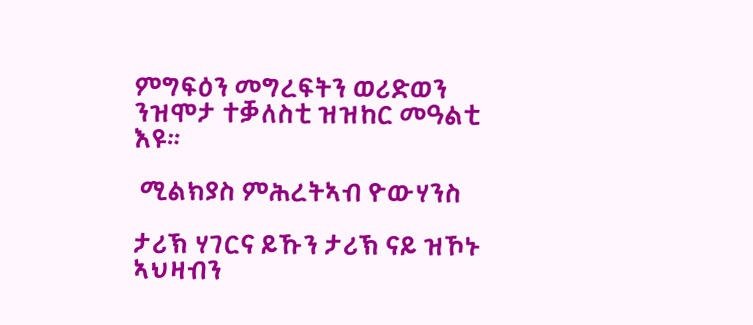ምግፍዕን መግረፍትን ወሪድወን ንዝሞታ ተቓለስቲ ዝዝከር መዓልቲ እዩ።

 ሚልክያስ ምሕረትኣብ ዮውሃንስ

ታሪኽ ሃገርና ይኹን ታሪኽ ናይ ዝኾኑ ኣህዛብን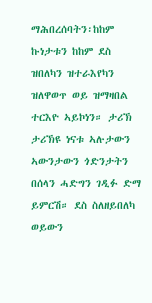ማሕበረሰባትን፡ከከም ኩነታቱን ከከም ደስ ዝበለካን ዝተራእየካን ዝለዋወጥ ወይ ዝማዛበል ተርእዮ ኣይኮነን። ታሪኽ ታሪኽዩ ነናቱ ኣሉታውን ኣውንታውን ጎድንታትን በሰላን ሓድግን ገዲፉ ድማ ይምርሽ። ደስ ስለዘይበለካ ወይውን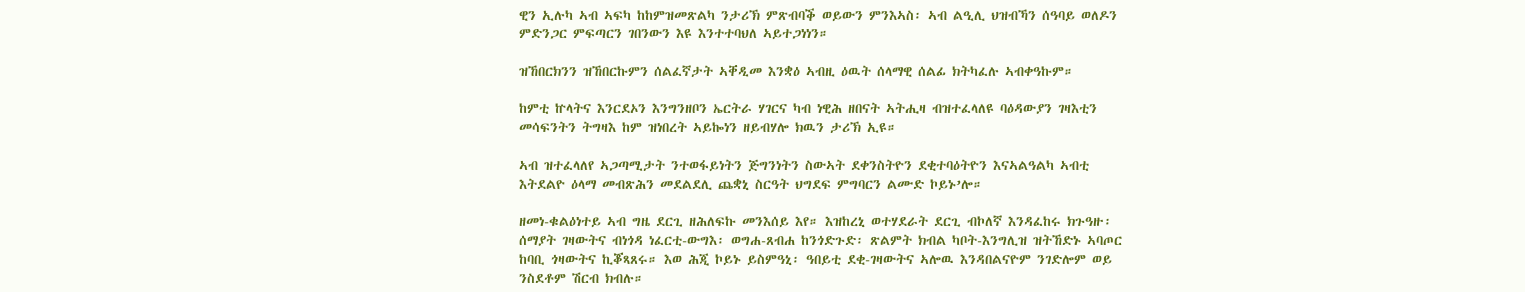ዊን ኢሉካ ኣብ ኣፍካ ከከምዝመጽልካ ንታሪኽ ምጽብባቕ ወይውን ምንእኣስ፡ ኣብ ልዒሊ ህዝብኻን ሰዓባይ ወለዶን ምድንጋር ምፍጣርን ገበንውን እዩ እንተተባህለ ኣይተጋነነን።

ዝኸበርክንን ዝኸበርኩምን ሰልፈኛታት ኣቐዲመ እንቋዕ ኣብዚ ዕዉት ሰላማዊ ሰልፊ ክትካፈሉ ኣብቀዓኩም።

ከምቲ ኵላትና እንርደኦን እንግንዘቦን ኤርትራ ሃገርና ካብ ነዊሕ ዘበናት ኣትሒዛ ብዝተፈላለዩ ባዕዳውያን ገዛእቲን መሳፍንትን ትግዛእ ከም ዝነበረት ኣይኰነን ዘይብሃሎ ክዉን ታሪኽ ኢዩ።

ኣብ ዝተፈላለየ ኣጋጣሚታት ንተወፋይነትን ጅግንነትን ስውኣት ደቀንስትዮን ደቂተባዕትዮን እናኣልዓልካ ኣብቲ እትደልዮ ዕላማ መብጽሕን መደልደሊ ጨቋኒ ስርዓት ህግደፍ ምግባርን ልሙድ ኮይኑ’ሎ።

ዘመነ-ቁልዕነተይ ኣብ ግዜ ደርጊ ዘሕለፍኩ መንእሰይ እየ። እዝከረኒ ወተሃደራት ደርጊ ብኮለኛ እንዳፈከሩ ክጉዓዙ፡ ሰማያት ገዛውትና ብነጎዳ ነፈርቲ-ውግእ፡ ወግሐ-ጸብሐ ከንጎድጉድ፡ ጽልምት ክብል ካቦት-እንግሊዝ ዝትኸድኑ ኣባጦር ከባቢ ጎዛውትና ኪቖጻጸሩ። እወ ሕጂ ኮይኑ ይስምዓኒ፡ ዓበይቲ ደቂ-ገዛውትና ኣሎዉ እንዳበልናዮም ንገድሎም ወይ ንስደቶም ሽርብ ክብሉ።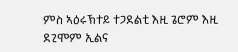ምስ ኣዕሩኽተይ ተጋደልቲ እዚ ጌሮም እዚ ደጊሞም ኢልና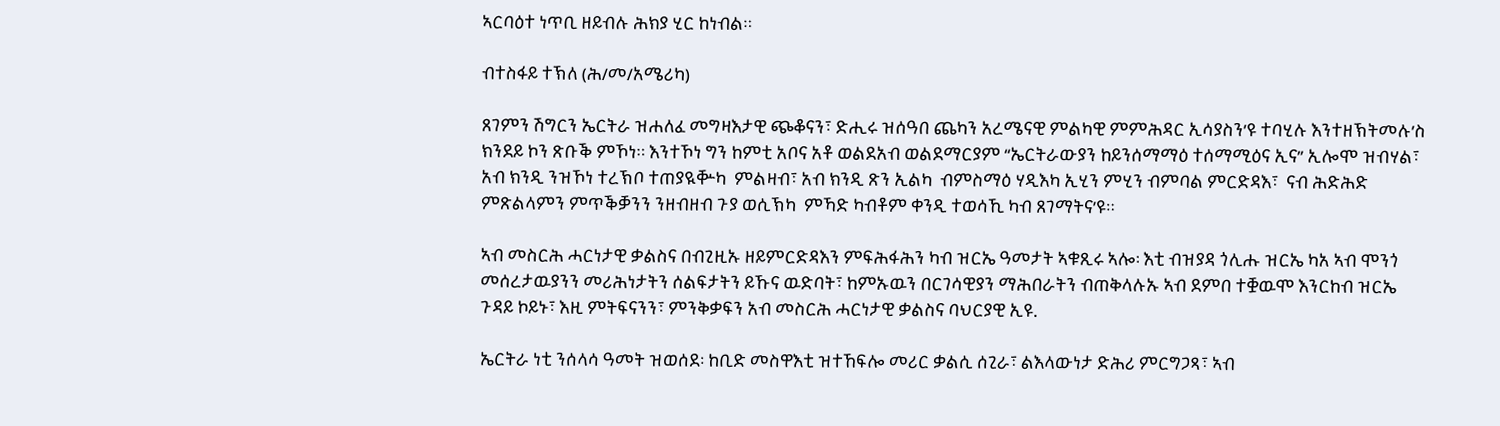ኣርባዕተ ነጥቢ ዘይብሉ ሕክያ ሂር ከነብል።

ብተስፋይ ተኽለ (ሕ/መ/አሜሪካ)

ጸገምን ሽግርን ኤርትራ ዝሐለፈ መግዛእታዊ ጭቆናን፣ ድሒሩ ዝሰዓበ ጨካን አረሜናዊ ምልካዊ ምምሕዳር ኢሳያስን’ዩ ተባሂሉ እንተዘኽትመሉ’ስ ክንደይ ኮን ጽቡቕ ምኾነ። እንተኾነ ግን ከምቲ አቦና አቶ ወልደአብ ወልደማርያም “ኤርትራውያን ከይንሰማማዕ ተሰማሚዕና ኢና” ኢሎሞ ዝብሃል፣ አብ ክንዲ ንዝኾነ ተረኽቦ ተጠያዪቝካ  ምልዛብ፣ አብ ክንዲ ጽን ኢልካ  ብምስማዕ ሃዲእካ ኢሂን ምሂን ብምባል ምርድዳእ፣  ናብ ሕድሕድ ምጽልላምን ምጥቕቓንን ንዘብዘብ ጉያ ወሲኽካ  ምኻድ ካብቶም ቀንዲ ተወሳኺ ካብ ጸገማትና’ዩ።

ኣብ መስርሕ ሓርነታዊ ቃልስና በብጊዚኡ ዘይምርድዳእን ምፍሕፋሕን ካብ ዝርኤ ዓመታት ኣቁጺሩ ኣሎ፡ እቲ ብዝያዳ ጎሊሑ ዝርኤ ካአ ኣብ ሞንጎ መሰረታዉያንን መሪሕነታትን ሰልፍታትን ይኹና ዉድባት፣ ከምኡዉን በርገሳዊያን ማሕበራትን ብጠቅላሉኡ ኣብ ደምበ ተቛዉሞ እንርከብ ዝርኤ ጉዳይ ኮይኑ፣ እዚ ምትፍናንን፣ ምንቅቃፍን አብ መስርሕ ሓርነታዊ ቃልስና ባህርያዊ ኢዩ.

ኤርትራ ነቲ ንሰላሳ ዓመት ዝወሰደ፡ ከቢድ መስዋእቲ ዝተኸፍሎ መሪር ቃልሲ ሰጊራ፣ ልእላውነታ ድሕሪ ምርግጋጻ፣ ኣብ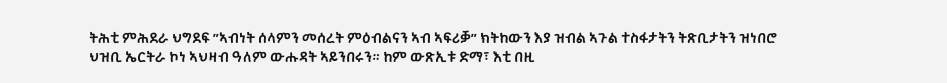ትሕቲ ምሕደራ ህግደፍ ”ኣብነት ሰላምን መሰረት ምዕብልናን ኣብ ኣፍሪቓ” ክትከውን እያ ዝብል ኣጉል ተስፋታትን ትጽቢታትን ዝነበሮ ህዝቢ ኤርትራ ኮነ ኣህዛብ ዓለም ውሑዳት ኣይንበሩን። ከም ውጽኢቱ ድማ፣ እቲ በዚ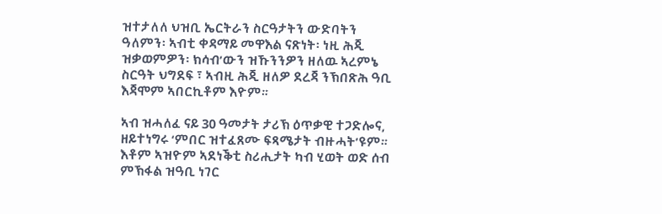ዝተታለለ ህዝቢ ኤርትራን ስርዓታትን ውድባትን ዓለምን፡ ኣብቲ ቀዳማይ መዋእል ናጽነት፡ ነዚ ሕጂ ዝቃወምዎን፡ ክሳብ’ውን ዝኹንንዎን ዘለዉ ኣረምኔ ስርዓት ህግደፍ ፣ ኣብዚ ሕጂ ዘለዎ ደረጃ ንኽበጽሕ ዓቢ እጃሞም ኣበርኪቶም እዮም።

ኣብ ዝሓለፈ ናይ 30 ዓመታት ታሪኽ ዕጥቃዊ ተጋድሎና, ዘይተነግሩ ‘ምበር ዝተፈጸሙ ፍጻሜታት ብዙሓት’ዩም። እቶም ኣዝዮም ኣደነቕቲ ስሪሒታት ካብ ሂወት ወድ ሰብ ምኽፋል ዝዓቢ ነገር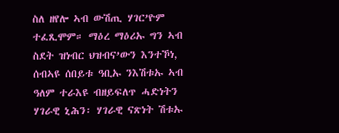ስለ ዘየሎ ኣብ ውሽጢ ሃገር’ዮም ተፈጺሞም። ማዕረ ማዕሪኡ ግን ኣብ ስደት ዝነብር ህዝብና’ውን እንተኾነ, ሰብኣዩ ሰበይቱ ዓቢኡ ንእሽቱኡ ኣብ ዓለም ተራእዩ ብዘይፍለጥ ሓድነትን ሃገራዊ ኒሕን፡ ሃገራዊ ናጽነት ሽቱኡ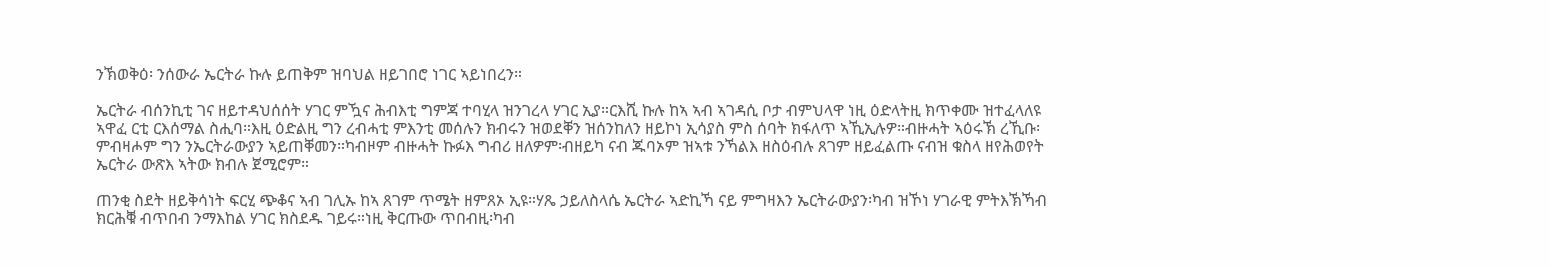ንኽወቅዕ፡ ንሰውራ ኤርትራ ኩሉ ይጠቅም ዝባህል ዘይገበሮ ነገር ኣይነበረን።

ኤርትራ ብሰንኪቲ ገና ዘይተዳህሰሰት ሃገር ምዃና ሕብእቲ ግምጃ ተባሂላ ዝንገረላ ሃገር ኢያ።ርእሺ ኩሉ ከኣ ኣብ ኣገዳሲ ቦታ ብምህላዋ ነዚ ዕድላትዚ ክጥቀሙ ዝተፈላለዩ ኣዋፈ ርቲ ርእሰማል ስሒባ።እዚ ዕድልዚ ግን ረብሓቲ ምእንቲ መሰሉን ክብሩን ዝወደቐን ዝሰንከለን ዘይኮነ ኢሳያስ ምስ ሰባት ክፋለጥ ኣኺኢሉዎ።ብዙሓት ኣዕሩኽ ረኺቡ፡ምብዛሖም ግን ንኤርትራውያን ኣይጠቐመን።ካብዞም ብዙሓት ኩፉእ ግብሪ ዘለዎም፡ብዘይካ ናብ ጁባኦም ዝኣቱ ንኻልእ ዘስዕብሉ ጸገም ዘይፈልጡ ናብዝ ቁስላ ዘየሕወየት ኤርትራ ውጽእ ኣትው ክብሉ ጀሚሮም።

ጠንቂ ስደት ዘይቅሳነት ፍርሂ ጭቆና ኣብ ገሊኡ ከኣ ጸገም ጥሜት ዘምጸኦ ኢዩ።ሃጼ ኃይለስላሴ ኤርትራ ኣድኪኻ ናይ ምግዛእን ኤርትራውያን፡ካብ ዝኾነ ሃገራዊ ምትእኽኻብ ክርሕቑ ብጥበብ ንማእከል ሃገር ክስደዱ ገይሩ።ነዚ ቅርጡው ጥበብዚ፡ካብ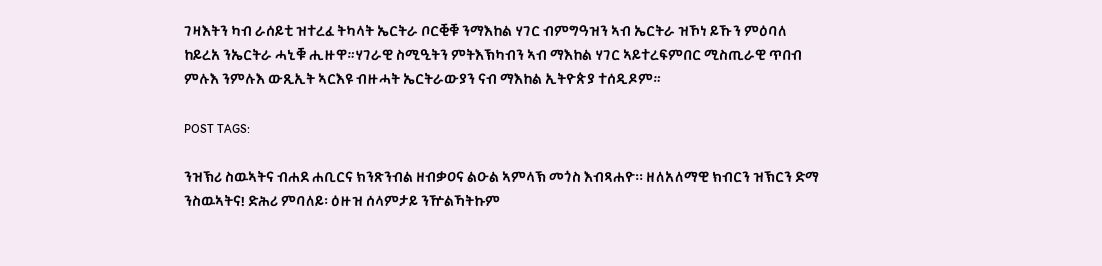ገዛእትን ካብ ራሰይቲ ዝተረፈ ትካላት ኤርትራ ቦርቒቑ ንማእከል ሃገር ብምግዓዝን ኣብ ኤርትራ ዝኾነ ይኹን ምዕባለ ከይረአ ንኤርትራ ሓኒቑ ሒዙዋ።ሃገራዊ ስሚዒትን ምትእኽካብን ኣብ ማእከል ሃገር ኣይተረፍምበር ሚስጢራዊ ጥበብ ምሉእ ንምሉእ ውጺኢት ኣርእዩ ብዙሓት ኤርትራውያን ናብ ማእከል ኢትዮጵያ ተሰዲዶም።

POST TAGS:

ንዝኽሪ ስዉኣትና ብሐደ ሐቢርና ክንጽንብል ዘብቃዐና ልዑል ኣምላኽ መጎስ እብጻሐዮ፡፡ ዘለአለማዊ ክብርን ዝኽርን ድማ ንስዉኣትና! ድሕሪ ምባለይ፡ ዕዙዝ ሰላምታይ ንዅልኻትኩም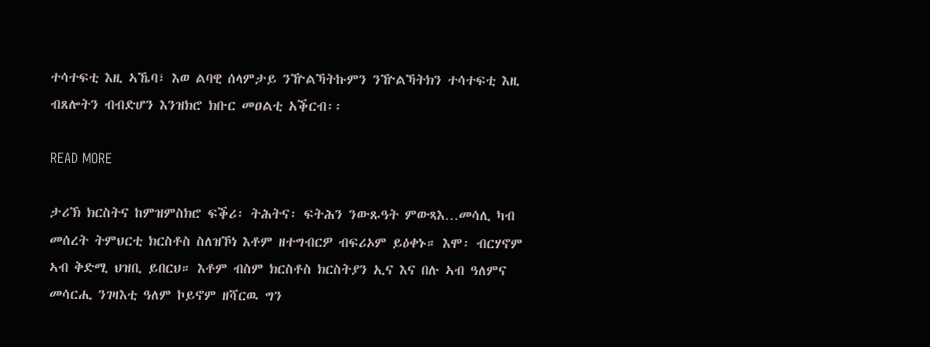ተሳተፍቲ እዚ ኣኼባ፣ እወ ልባዊ ሰላምታይ ንዅልኻትኩምን ንዅልኻትክን ተሳተፍቲ እዚ ብጸሎትን ብብድሆን እንዝክሮ ክቡር መዐልቲ አቕርብ፡፡

READ MORE

ታሪኽ ክርስትና ከምዝምስክሮ ፍቕሪ፡ ትሕትና፡ ፍትሕን ንውጹዓት ምውጻእ…መሳሊ ካብ መሰረት ትምህርቲ ክርስቶስ ስለዝኾነ እቶም ዘተግብርዎ ብፍሪኦም ይዕቀኑ። እሞ፡ ብርሃኖም ኣብ ቅድሚ ህዝቢ ይበርህ። እቶም ብስም ክርስቶስ ክርስትያን ኢና እና በሉ ኣብ ዓለምና መሳርሒ ንገዛእቲ ዓለም ኮይኖም ዘሻርዉ ግን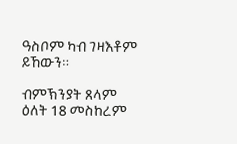ዓስቦም ካብ ገዛእቶም ይኸውን።

ብምኽንያት ጸላም ዕለት 18 መስከረም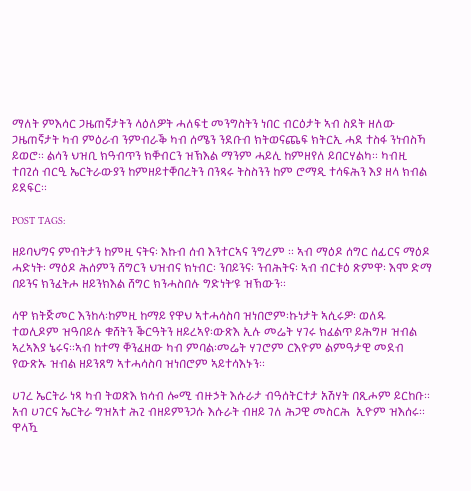ማለት ምእሳር ጋዜጠኛታትን ላዕለዎት ሓለፍቲ መንግስትን ነበር ብርዕታት ኣብ ስደት ዘለው ጋዜጠኛታት ካብ ምዕራብ ንምብራቕ ካብ ሰሜን ንደቡብ ክትወናጨፍ ክትርኢ ሓደ ተስፋ ንነብስኻ ይወሮ። ልሳን ህዝቢ ክዓብጥን ክቐብርን ዝኽእል ማንም ሓይሊ ከምዘየለ ይበርሃልካ። ካብዚ ተበጊሰ ብርዒ ኤርትራውያን ከምዘይተቐበረትን በንጻሩ ትስስንን ከም ሮማዲ ተሳፍሕን እያ ዘላ ክብል ይደፍር።

POST TAGS:

ዘይባህግና ምብትታን ከምዚ ናትና፡ እኩብ ሰብ እንተርኣና ንግረም ። ኣብ ማዕዶ ሰግር ሰፊርና ማዕዶ ሓድነት፡ ማዕዶ ሕሰምን ሸግርን ህዝብና ክነብር፡ ንበይንና፡ ንብሕትና፡ ኣብ ብርቱዕ ጽምዋ፡ እሞ ድማ በይንና ክንፈትሖ ዘይንክእል ሸግር ክንሓስበሉ ግድነት’ዩ ዝኽውን።

ሳዋ ክትጅመር እንከላ፡ከምዚ ከማይ የዋህ ኣተሓሳስባ ዝነበሮም፡ኩነታት ኣሲሩዎ፡ ወለዱ ተወሊዶም ዝዓበይሉ ቁሸትን ቕርዓትን ዘይረኣየ፡ውጽእ ኢሉ መሬት ሃገሩ ክፈልጥ ይሕግዞ ዝብል ኣረኣእያ ኔሩና።ኣብ ከተማ ቐንፈዘው ካብ ምባል፡መሬት ሃገሮም ርእዮም ልምዓታዊ መደብ የውጽኡ ዝብል ዘይንጸግ ኣተሓሳስባ ዝነበሮም ኣይተሳእኑን።

ሀገረ ኤርትራ ነጻ ካብ ትወጽእ ክሳብ ሎሚ ብዙኃት እሱራታ ብዓሰትርተታ አሽሃት በጺሖም ይርከቡ። አብ ሀገርና ኤርትራ ግዝአተ ሕጊ ብዘይምንጋሱ እሱራት ብዘይ ገለ ሕጋዊ መስርሕ  ኢዮም ዝእሰሩ። ዋላዃ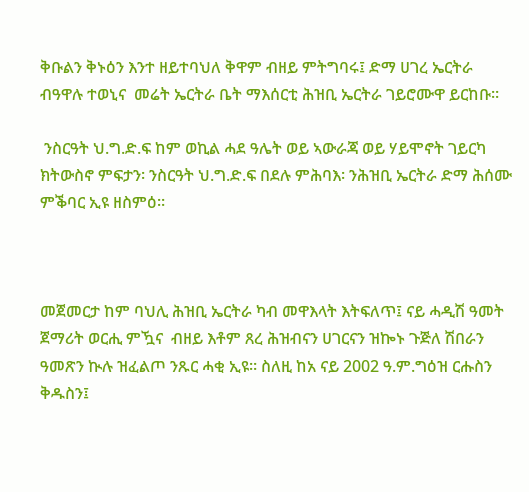ቅቡልን ቅኑዕን እንተ ዘይተባህለ ቅዋም ብዘይ ምትግባሩ፤ ድማ ሀገረ ኤርትራ ብዓዋሉ ተወኒና  መሬት ኤርትራ ቤት ማእሰርቲ ሕዝቢ ኤርትራ ገይሮሙዋ ይርከቡ።

 ንስርዓት ህ.ግ.ድ.ፍ ከም ወኪል ሓደ ዓሌት ወይ ኣውራጃ ወይ ሃይሞኖት ገይርካ ክትውስኖ ምፍታን፡ ንስርዓት ህ.ግ.ድ.ፍ በደሉ ምሕባእ፡ ንሕዝቢ ኤርትራ ድማ ሕሰሙ ምቕባር ኢዩ ዘስምዕ።



መጀመርታ ከም ባህሊ ሕዝቢ ኤርትራ ካብ መዋእላት እትፍለጥ፤ ናይ ሓዲሽ ዓመት ጀማሪት ወርሒ ምዃና  ብዘይ እቶም ጸረ ሕዝብናን ሀገርናን ዝኰኑ ጉጅለ ሽበራን  ዓመጽን ኲሉ ዝፈልጦ ንጹር ሓቂ ኢዩ። ስለዚ ከአ ናይ 2002 ዓ.ም.ግዕዝ ርሑስን ቅዱስን፤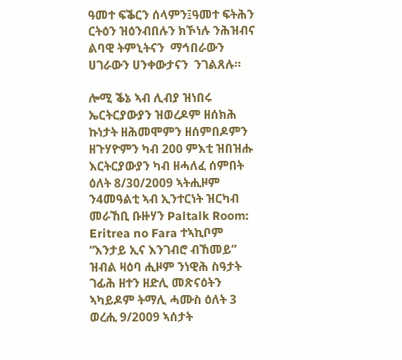ዓመተ ፍቕርን ሰላምን፤ዓመተ ፍትሕን ርትዕን ዝዕንብበሉን ክኾነሉ ንሕዝብና ልባዊ ትምኒትናን  ማኅበራውን ሀገራውን ሀንቀውታናን  ንገልጸሉ።

ሎሚ ቕኔ ኣብ ሊብያ ዝነበሩ ኤርትርያውያን ዝወረዶም ዘሰክሕ ኩነታት ዘሕመሞምን ዘሰምበዶምን ዘጉሃዮምን ካብ 200 ምእቲ ዝበዝሑ እርትርያውያን ካብ ዘሓለፈ ሰምበት ዕለት 8/30/2009 ኣትሒዞም ን4መዓልቲ ኣብ ኢንተርነት ዝርካብ መራኸቢ ቡዙሃን Paltalk Room: Eritrea no Fara ተኣኪቦም “እንታይ ኢና እንገብሮ ብኸመይ” ዝብል ዛዕባ ሒዞም ንነዊሕ ስዓታት ገፊሕ ዘተን ዘድሊ መጽናዕትን ኣካይዶም ትማሊ ሓሙስ ዕለት 3 ወረሒ 9/2009 ኣሰታት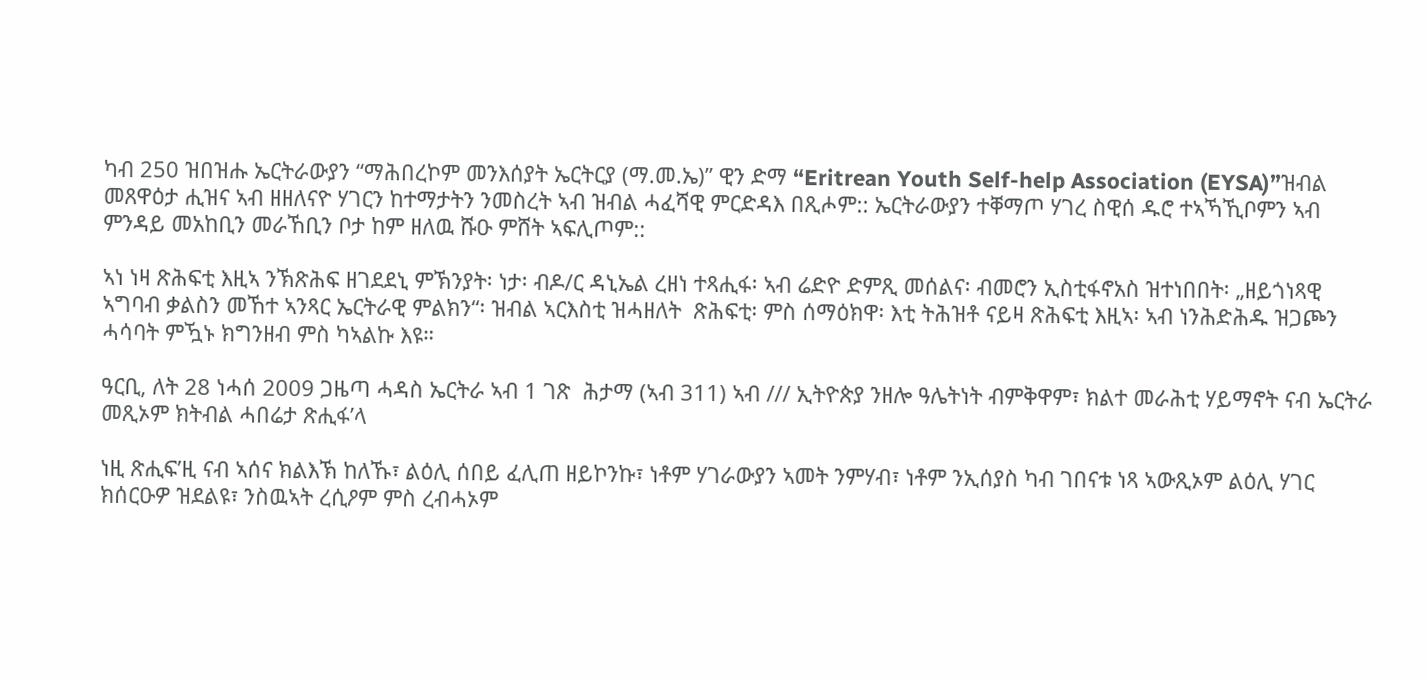ካብ 250 ዝበዝሑ ኤርትራውያን “ማሕበረኮም መንእሰያት ኤርትርያ (ማ.መ.ኤ)” ዊን ድማ “Eritrean Youth Self-help Association (EYSA)”ዝብል መጸዋዕታ ሒዝና ኣብ ዘዘለናዮ ሃገርን ከተማታትን ንመስረት ኣብ ዝብል ሓፈሻዊ ምርድዳእ በጺሖም:: ኤርትራውያን ተቐማጦ ሃገረ ስዊሰ ዱሮ ተኣኻኺቦምን ኣብ ምንዳይ መአከቢን መራኸቢን ቦታ ከም ዘለዉ ሹዑ ምሸት ኣፍሊጦም::

ኣነ ነዛ ጽሕፍቲ እዚኣ ንኽጽሕፍ ዘገደደኒ ምኽንያት፡ ነታ፡ ብዶ/ር ዳኒኤል ረዘነ ተጻሒፋ፡ ኣብ ሬድዮ ድምጺ መሰልና፡ ብመሮን ኢስቲፋኖአስ ዝተነበበት፡ „ዘይጎነጻዊ ኣግባብ ቃልስን መኸተ ኣንጻር ኤርትራዊ ምልክን“፡ ዝብል ኣርእስቲ ዝሓዘለት  ጽሕፍቲ፡ ምስ ሰማዕክዋ፡ እቲ ትሕዝቶ ናይዛ ጽሕፍቲ እዚኣ፡ ኣብ ነንሕድሕዱ ዝጋጮን ሓሳባት ምዃኑ ክግንዘብ ምስ ካኣልኩ እዩ።

ዓርቢ, ለት 28 ነሓሰ 2009 ጋዜጣ ሓዳስ ኤርትራ ኣብ 1 ገጽ  ሕታማ (ኣብ 311) ኣብ /// ኢትዮጵያ ንዘሎ ዓሌትነት ብምቅዋም፣ ክልተ መራሕቲ ሃይማኖት ናብ ኤርትራ መጺኦም ክትብል ሓበሬታ ጽሒፋ’ላ

ነዚ ጽሒፍ’ዚ ናብ ኣሰና ክልእኽ ከለኹ፣ ልዕሊ ሰበይ ፈሊጠ ዘይኮንኩ፣ ነቶም ሃገራውያን ኣመት ንምሃብ፣ ነቶም ንኢሰያስ ካብ ገበናቱ ነጻ ኣውጺኦም ልዕሊ ሃገር ክሰርዑዎ ዝደልዩ፣ ንስዉኣት ረሲዖም ምስ ረብሓኦም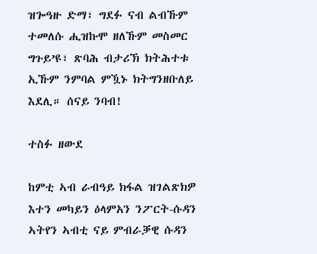ዝጐዓዙ ድማ፣ ግደፉ ናብ ልብኹም ተመለሱ ሒዝኩሞ ዘለኹም መስመር ግጉይ’ዩ፣ ጽባሕ ብታሪኽ ክትሕተቱ ኢኹም ንምባል ምዃኑ ክትግንዘቡለይ እደሊ። ሰናይ ንባብ!

ተስፉ ዘውደ

ከምቲ ኣብ ራብዓይ ክፋል ዝገልጽክዎ እተን መካይን ዕላምአን ንፖርት-ሱዳን ኣትየን ኣብቲ ናይ ምብራቓዊ ሱዳን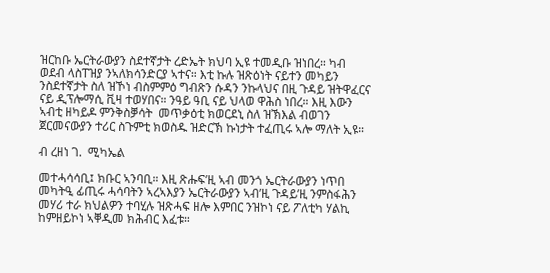ዝርከቡ ኤርትራውያን ስደተኛታት ረድኤት ክህባ ኢዩ ተመዲቡ ዝነበረ። ካብ ወደብ ላስፐዝያ ንኣለክሳንድርያ ኣተና። እቲ ኩሉ ዝጽዕነት ናይተን መካይን ንስደተኛታት ስለ ዝኾነ ብስምምዕ ግብጽን ሱዳን ንኩላህና በዚ ጉዳይ ዝትዋፈርና ናይ ዲፕሎማሲ ቪዛ ተወሃበና። ንዓይ ዓቢ ናይ ህላወ ዋሕስ ነበረ። እዚ እውን ኣብቲ ዘካይዶ ምንቅስቓሳት  መጥቃዕቲ ክወርደኒ ስለ ዝኽእል ብወገን ጀርመናውያን ተሪር ስጉምቲ ክወስዱ ዝድርኽ ኩነታት ተፈጢሩ ኣሎ ማለት ኢዩ።

ብ ረዘነ ገ.  ሚካኤል

መተሓሳሳቢ፤ ክቡር ኣንባቢ። እዚ ጽሑፍ’ዚ ኣብ መንጎ ኤርትራውያን ነጥበ መካትዒ ፊጢሩ ሓሳባትን ኣረኣእያን ኤርትራውያን ኣብ’ዚ ጉዳይ’ዚ ንምስፋሕን መሃሪ ተራ ክህልዎን ተባሂሉ ዝጽሓፍ ዘሎ እምበር ንዝኮነ ናይ ፖለቲካ ሃልኪ ከምዘይኮነ ኣቐዲመ ክሕብር እፈቱ።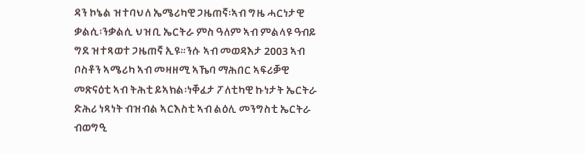ዳን ኮኔል ዝተባህለ ኤሜሪካዊ ጋዜጠኛ፡ኣብ ግዜ ሓርነታዊ ቃልሲ፡ንቃልሲ ህዝቢ ኤርትራ ምስ ዓለም ኣብ ምልላዩ ዓብይ ግደ ዝተጻወተ ጋዜጠኛ ኢዩ።ንሱ ኣብ መወዳእታ 2003 ኣብ ቦስቶን ኣሜሪካ ኣብ መዛዘሚ ኣኼባ ማሕበር ኣፍሪቓዊ መጽናዕቲ ኣብ ትሕቲ ይኣክል፡ነቐፈታ ፖለቲካዊ ኩነታት ኤርትራ ድሕሪ ነጻነት ብዝብል ኣርእስቲ ኣብ ልዕሊ መንግስቲ ኤርትራ ብወግዒ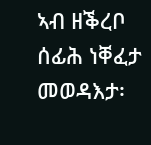ኣብ ዘቕረቦ ሰፊሕ ነቐፈታ መወዳእታ፡